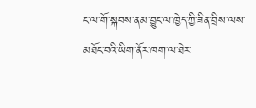ང་ལ་གོ་སྐབས་ནམ་བྱུང་ལ་ཁྱེད་ཀྱི་ཟིན་བྲིས་ལས་མཐོང་བའི་ཡིག་ནོར་ཁག་ལ་ཐེར་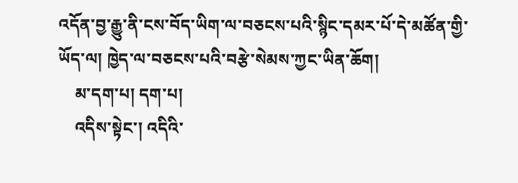འདོན་བྱ་རྒྱུ་ནི་ངས་བོད་ཡིག་ལ་བཅངས་པའི་སྙིང་དམར་པོ་དེ་མཚོན་གྱི་ཡོད་ལ། ཁྱེད་ལ་བཅངས་པའི་བརྩེ་སེམས་ཀྱང་ཡིན་ཆོག།
    མ་དག་པ། དག་པ།
    འདིས་སྟེང་། འདིའི་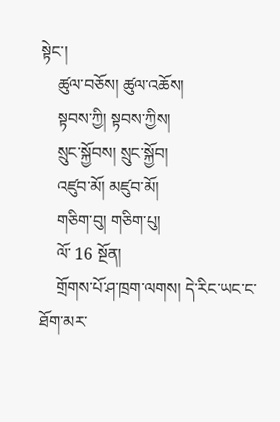སྟེང་།
    ཚུལ་བཅོས། ཚུལ་འཆོས།
    སྟབས་ཀྱི། སྟབས་ཀྱིས།
    སྲུང་སྐྱོབས། སྲུང་སྐྱོབ།
    འཛུབ་མོ། མཛུབ་མོ།
    གཅིག་བུ། གཅིག་པུ།
    ལོ་ 16 སྔོན།
    གྲོགས་པོ་ཤ་ཁྲག་ལགས། དེ་རིང་ཡང་ང་ཐོག་མར་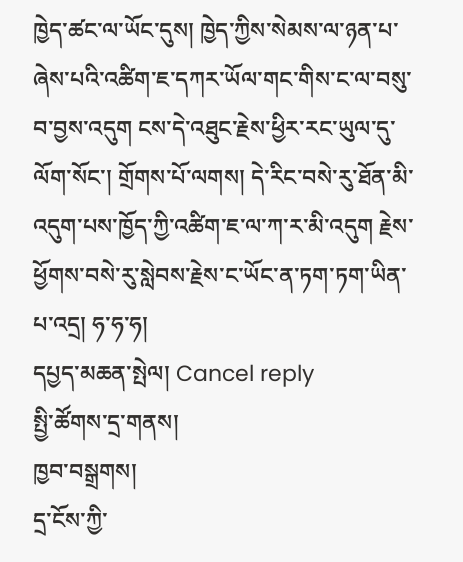ཁྱེད་ཚང་ལ་ཡོང་དུས། ཁྱེད་ཀྱིས་སེམས་ལ་ཉན་པ་ཞེས་པའི་འཚིག་ཇ་དཀར་ཡོལ་གང་གིས་ང་ལ་བསུ་བ་བྱས་འདུག ངས་དེ་འཐུང་རྗེས་ཕྱིར་རང་ཡུལ་དུ་ལོག་སོང་། གྲོགས་པོ་ལགས། དེ་རིང་བསེ་རུ་ཐོན་མི་འདུག་པས་ཁྱོད་ཀྱི་འཚིག་ཇ་ལ་ཀ་ར་མི་འདུག རྗེས་ཕྱོགས་བསེ་རུ་སླེབས་རྗེས་ང་ཡོང་ན་ཏག་ཏག་ཡིན་པ་འདྲ། ཧ་ཧ་ཧ།
དཔྱད་མཆན་སྤེལ། Cancel reply
སྤྱི་ཚོགས་དྲ་གནས།
ཁྱབ་བསྒྲགས།
དྲ་ངོས་ཀྱི་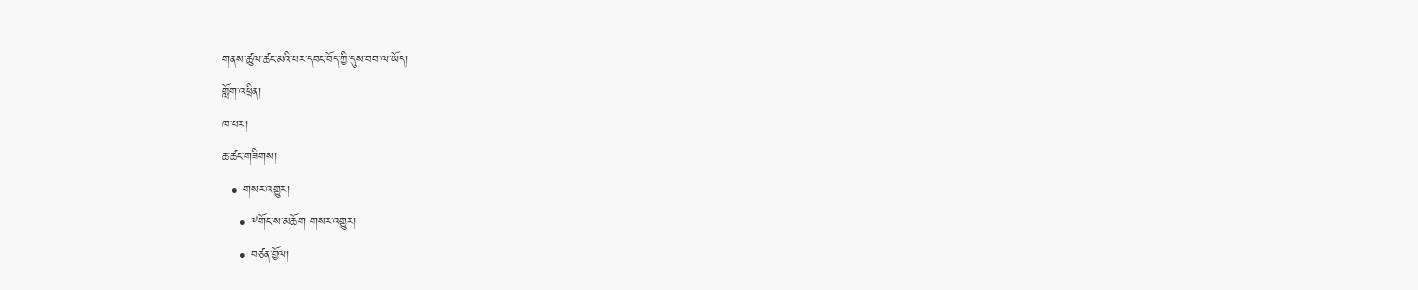གནས་ཚུལ་ཚང་མའི་པར་དབང་བོད་ཀྱི་དུས་བབ་ལ་ཡོད།
གློག་འཕྲིན།
ཁ་པར།
ཆ་ཚང་གཟིགས།
  • གསར་འགྱུར།
    • ༸གོང་ས་མཆོག གསར་འགྱུར།
    • བཙན་བྱོལ།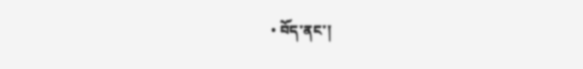• བོད་ནང་།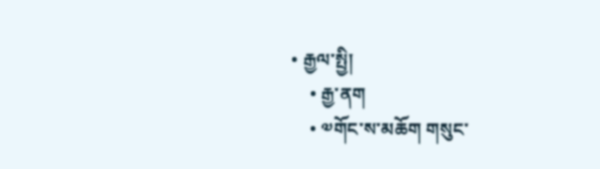• རྒྱལ་སྤྱི།
    • རྒྱ་ནག
    • ༧གོང་ས་མཆོག གསུང་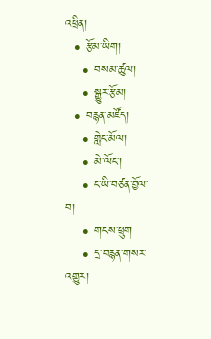འཕྲིན།
  • རྩོམ་ཡིག།
    • བསམ་ཚུལ།
    • སྒྱུར་རྩོམ།
  • བརྙན་མཛོད།
    • གླེང་མོལ།
    • མེ་ལོང་།
    • ང་ཡི་བཙན་བྱོལ་བ།
    • གངས་ཕྲུག
    • དྲ་བརྙན་གསར་འགྱུར།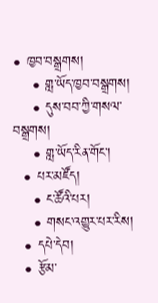• ཁྱབ་བསྒྲགས།
    • གླ་ཡོད་ཁྱབ་བསྒྲགས།
    • དུས་བབ་ཀྱི་གསལ་བསྒྲགས།
    • གླ་ཡོད་རིན་གོང་།
  • པར་མཛོད།
    • ང་ཚོའི་པར།
    • གསང་འགྱུར་པར་རིས།
  • དཔེ་དེབ།
  • རྩོམ་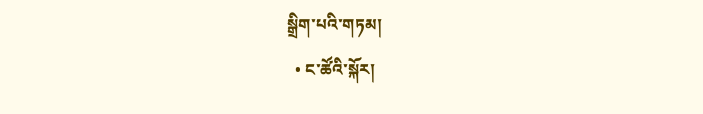སྒྲིག་པའི་གཏམ།
  • ང་ཚོའི་སྐོར།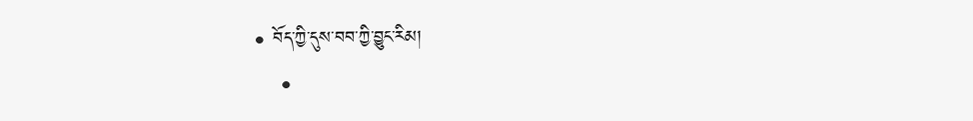• བོད་ཀྱི་དུས་བབ་ཀྱི་བྱུང་རིམ།
    •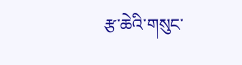རྩ་ཆེའི་གསུང་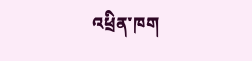འཕྲིན་ཁག